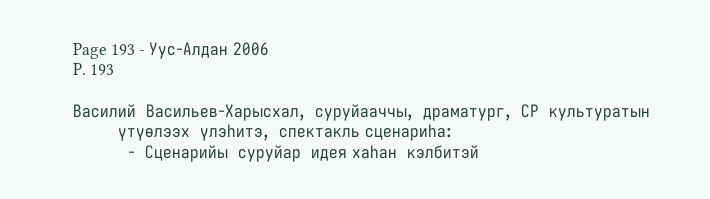Page 193 - Уус-Алдан 2006
P. 193

Василий  Васильев-Харысхал,  суруйааччы,  драматург,  СР  культуратын
         үтүөлээх  үлэһитэ,  спектакль сценариһа:
           -  Сценарийы  суруйар  идея хаһан  кэлбитэй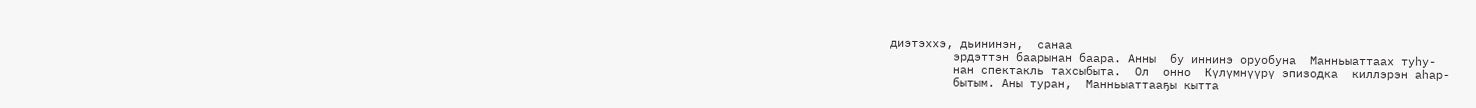диэтэххэ, дьининэн,  санаа
         эрдэттэн баарынан баара. Анны  бу иннинэ оруобуна  Манньыаттаах туһу-
         нан спектакль тахсыбыта.  Ол  онно  Күлүмнүүрү эпизодка  киллэрэн аһар-
         бытым. Аны туран,  Манньыаттааҕы кытта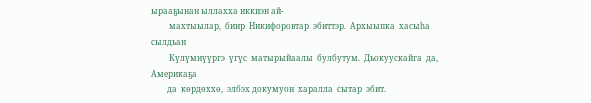ырааҕынан ыллахха иккиэн ай-
         махтыылар,  биир  Никифоровтар  эбиттэр.  Архыыпка  хасыһа  сылдьан
         Күлүмнүүргэ  үгүс  матырыйаалы  булбутум.  Дьокуускайга  да,  Америкаҕа
        да  көрдөххө,  элбэх докумуон  харалла  сытар  эбит.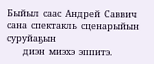Быйыл  саас  Андрей  Саввич  сана  спектакль  сценарыйын  суруйаҕын
        диэн  миэхэ  эппитэ.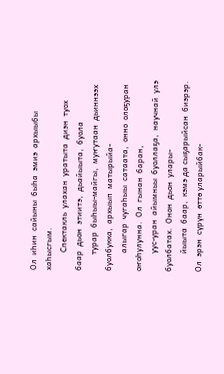Ол  иһин  сайыны  быһа  эмиэ  архыыбы  хаһысгым.
         Спектакль  улахан  уратыта  диэн  туох  баар  дьон  этиитэ,  дьайыыта,  буола
        турар  быһыы-майгы,  муҥутаан  дьиннээх  буолбукка,  архыып  матырыйа-
         алыгар  чугаһыы  сатаата,  онно  олоҕуран  оҥоһулунна.  Ол  гынан  баран,
         уус-уран  айымньы  буоллаҕа,  научнай  улэ  буолбатах.  Онон  дьон  улары-
         йыыта  баар,  кэмэ да сыҕарыйсан  биэрэр.  Ол  эрэн  сүрүн  өттө уларыйбак-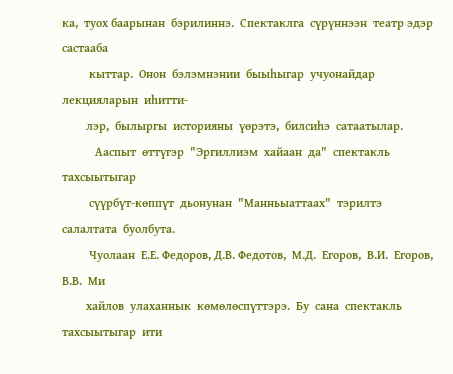ка,  туох баарынан  бэрилиннэ.  Спектаклга  сүрүннээн  театр эдэр  састааба
         кыттар.  Онон  бэлэмнэнии  быыһыгар  учуонайдар  лекцияларын  иһитти-
        лэр,  былыргы  историяны  үөрэтэ,  билсиһэ  сатаатылар.
           Ааспыт  өттүгэр  "Эргиллиэм  хайаан  да"  спектакль  тахсыытыгар
         сүүрбүт-көппүт  дьонунан  "Манньыаттаах"  тэрилтэ  салалтата  буолбута.
         Чуолаан  Е.Е. Федоров, Д.В. Федотов,  М.Д.  Егоров,  В.И.  Егоров,  В.В.  Ми
        хайлов  улаханнык  көмөлөспүттэрэ.  Бу  сана  спектакль  тахсыытыгар  ити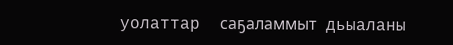уолаттар  саҕаламмыт дьыаланы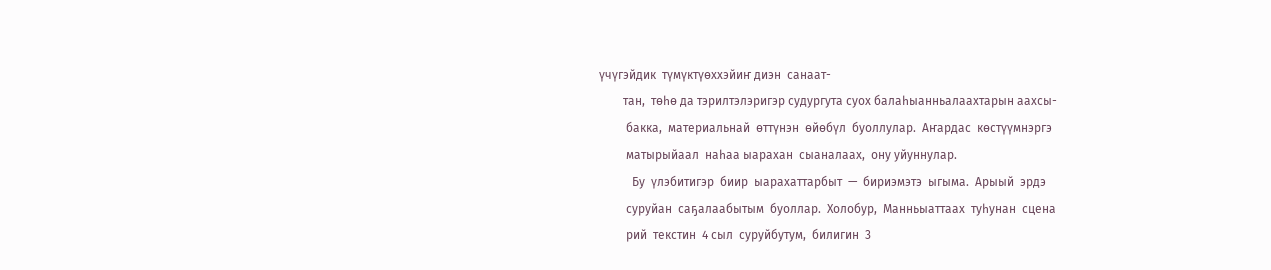үчүгэйдик  түмүктүөххэйиҥ диэн  санаат-
        тан,  төһө да тэрилтэлэригэр судургута суох балаһыанньалаахтарын аахсы-
         бакка,  материальнай  өттүнэн  өйөбүл  буоллулар.  Аҥардас  көстүүмнэргэ
         матырыйаал  наһаа ыарахан  сыаналаах,  ону уйуннулар.
           Бу  үлэбитигэр  биир  ыарахаттарбыт  —  бириэмэтэ  ыгыма.  Арыый  эрдэ
         суруйан  саҕалаабытым  буоллар.  Холобур,  Манньыаттаах  туһунан  сцена
         рий  текстин  4 сыл  суруйбутум,  билигин  3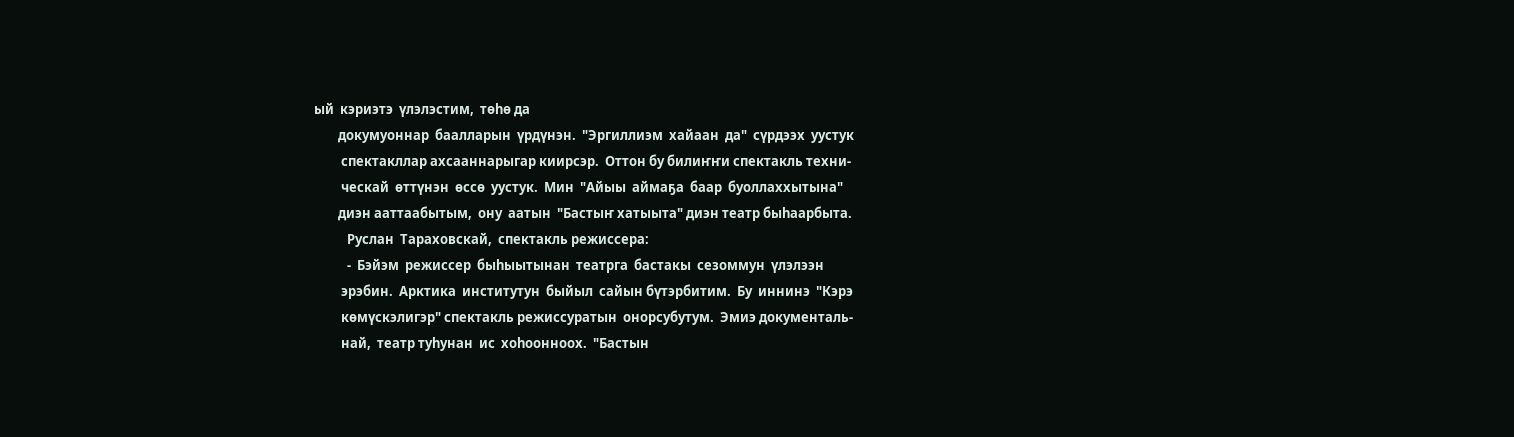ый  кэриэтэ  үлэлэстим,  төһө да
        докумуоннар  баалларын  үрдүнэн.  "Эргиллиэм  хайаан  да"  сүрдээх  уустук
         спектакллар ахсааннарыгар киирсэр.  Оттон бу билиҥҥи спектакль техни-
         ческай  өттүнэн  өссө  уустук.  Мин  "Айыы  аймаҕа  баар  буоллаххытына"
        диэн ааттаабытым,  ону  аатын  "Бастыҥ хатыыта" диэн театр быһаарбыта.
           Руслан  Тараховскай,  спектакль режиссера:
           -  Бэйэм  режиссер  быһыытынан  театрга  бастакы  сезоммун  үлэлээн
         эрэбин.  Арктика  институтун  быйыл  сайын бүтэрбитим.  Бу  иннинэ  "Кэрэ
         көмүскэлигэр" спектакль режиссуратын  онорсубутум.  Эмиэ документаль-
         най,  театр туһунан  ис  хоһоонноох.  "Бастын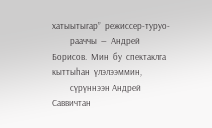хатыытыгар”  режиссер-туруо-
         рааччы  —  Андрей  Борисов.  Мин  бу  спектаклга  кыттыһан  үлэлээммин,
         сүрүннээн Андрей  Саввичтан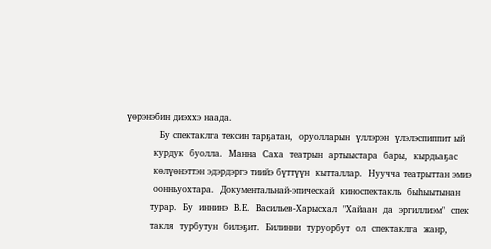үөрэнэбин диэххэ наада.
           Бу спектаклга тексин тарҕатан,  оруолларын  үллэрэн  үлэлэспиппит ый
         курдук  буолла.  Манна  Саха  театрын  артыыстара  бары,  кырдьаҕас
         көлүөнэттэн эдэрдэргэ тиийэ бүттүүн  кытталлар.  Нуучча театрыттан эмиэ
         оонньуохтара.  Документальнай-эпическай  киноспектакль  быһыытынан
        турар.  Бу  иннинэ  В.Е.  Васильев-Харысхал  "Хайаан  да  эргиллиэм"  спек
        такля  турбутун  билэҕит.  Билинни  туруорбут  ол  спектаклга  жанр,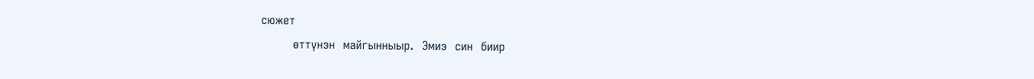сюжет
        өттүнэн  майгынныыр.  Эмиэ  син  биир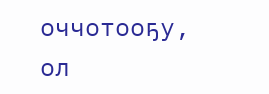оччотооҕу,  ол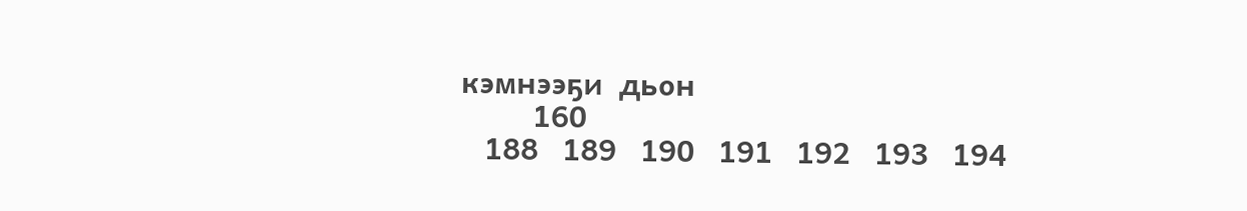кэмнээҕи  дьон
         160
   188   189   190   191   192   193   194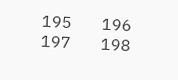195   196   197   198